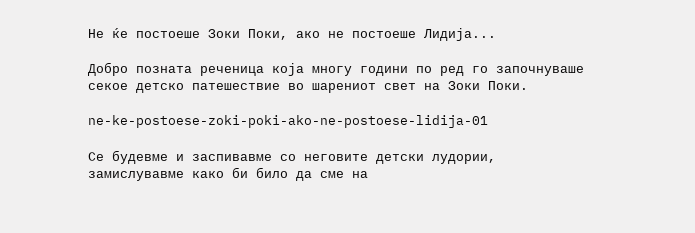Не ќе постоеше Зоки Поки, ако не постоеше Лидија...

Добро позната реченица која многу години по ред го започнуваше секое детско патешествие во шарениот свет на Зоки Поки.

ne-ke-postoese-zoki-poki-ako-ne-postoese-lidija-01

Се будевме и заспивавме со неговите детски лудории, замислувавме како би било да сме на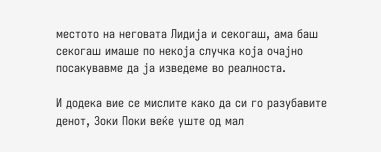местото на неговата Лидија и секогаш, ама баш секогаш имаше по некоја случка која очајно посакувавме да ја изведеме во реалноста.

И додека вие се мислите како да си го разубавите денот, Зоки Поки веќе уште од мал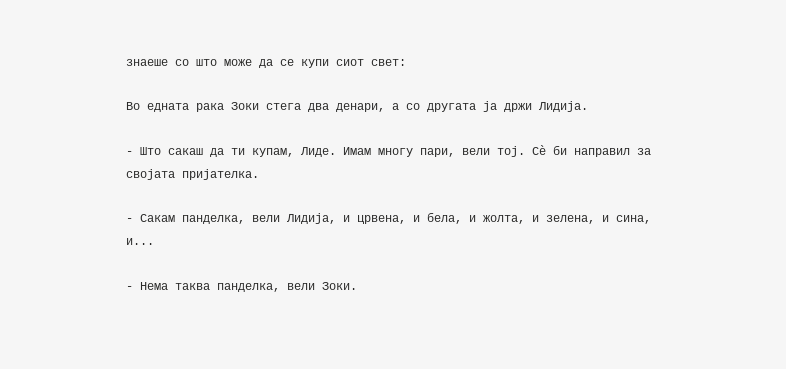знаеше со што може да се купи сиот свет:

Во едната рака Зоки стега два денари, а со другата ја држи Лидија.

- Што сакаш да ти купам, Лиде. Имам многу пари, вели тој. Сè би направил за својата пријателка.

- Сакам панделка, вели Лидија, и црвена, и бела, и жолта, и зелена, и сина, и...

- Нема таква панделка, вели Зоки.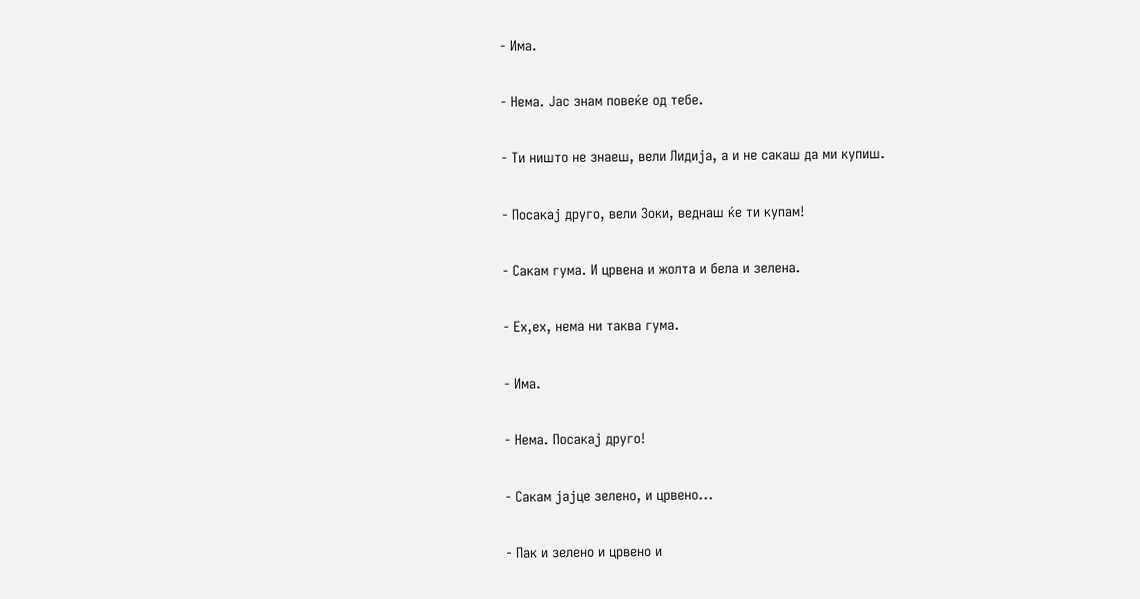- Има.

- Нема. Јас знам повеќе од тебе.

- Ти ништо не знаеш, вели Лидија, а и не сакаш да ми купиш.

- Посакај друго, вели Зоки, веднаш ќе ти купам!

- Сакам гума. И црвена и жолта и бела и зелена.

- Ех,ех, нема ни таква гума.

- Има.

- Нема. Посакај друго!

- Сакам јајце зелено, и црвено...

- Пак и зелено и црвено и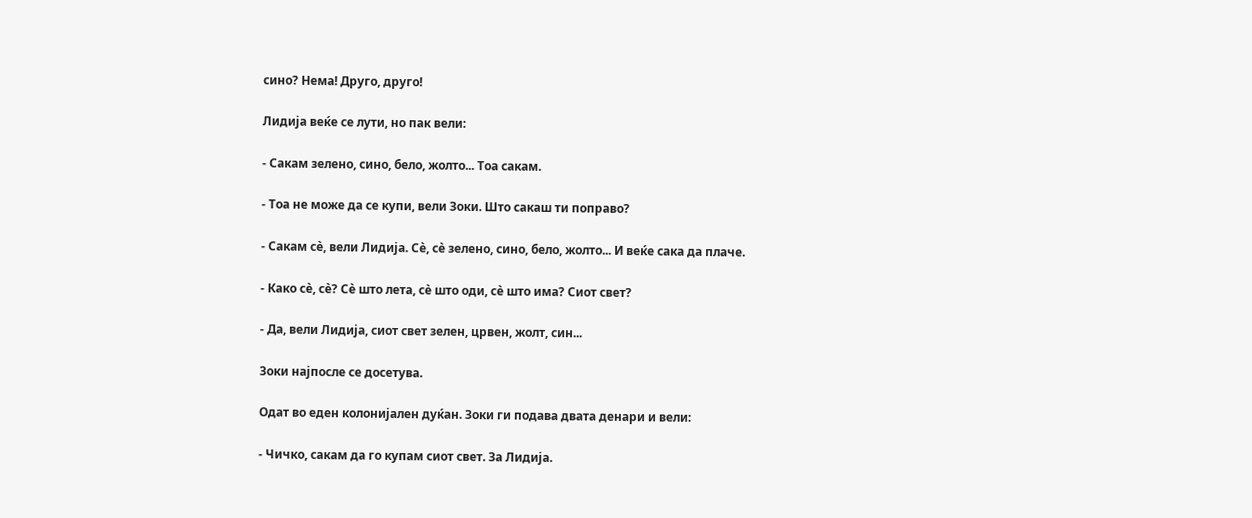сино? Нема! Друго, друго!

Лидија веќе се лути, но пак вели:

- Сакам зелено, сино, бело, жолто... Тоа сакам.

- Тоа не може да се купи, вели Зоки. Што сакаш ти поправо?

- Сакам сè, вели Лидија. Сè, сè зелено, сино, бело, жолто... И веќе сака да плаче.

- Како сè, сè? Сè што лета, сè што оди, сè што има? Сиот свет?

- Да, вели Лидија, сиот свет зелен, црвен, жолт, син...

Зоки најпосле се досетува.

Одат во еден колонијален дуќан. Зоки ги подава двата денари и вели:

- Чичко, сакам да го купам сиот свет. За Лидија.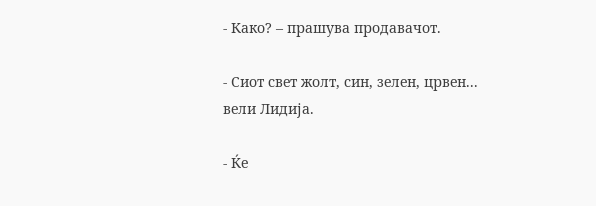- Како? – прашува продавачот.

- Сиот свет жолт, син, зелен, црвен... вели Лидија.

- Ќе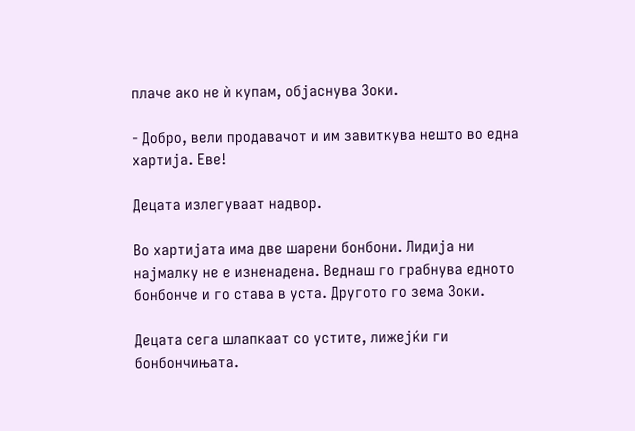плаче ако не ѝ купам, објаснува Зоки.

- Добро, вели продавачот и им завиткува нешто во една хартија. Еве!

Децата излегуваат надвор.

Во хартијата има две шарени бонбони. Лидија ни најмалку не е изненадена. Веднаш го грабнува едното бонбонче и го става в уста. Другото го зема Зоки.

Децата сега шлапкаат со устите, лижејќи ги бонбончињата.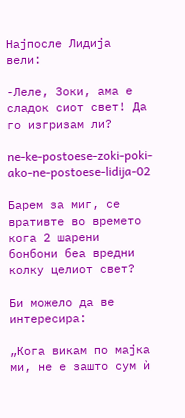Најпосле Лидија вели:

-Леле, Зоки, ама е сладок сиот свет! Да го изгризам ли?

ne-ke-postoese-zoki-poki-ako-ne-postoese-lidija-02

Барем за миг, се вративте во времето кога 2 шарени бонбони беа вредни колку целиот свет?

Би можело да ве интересира:

„Кога викам по мајка ми, не е зашто сум ѝ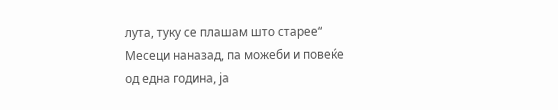лута, туку се плашам што старее“ Месеци наназад, па можеби и повеќе од една година, ја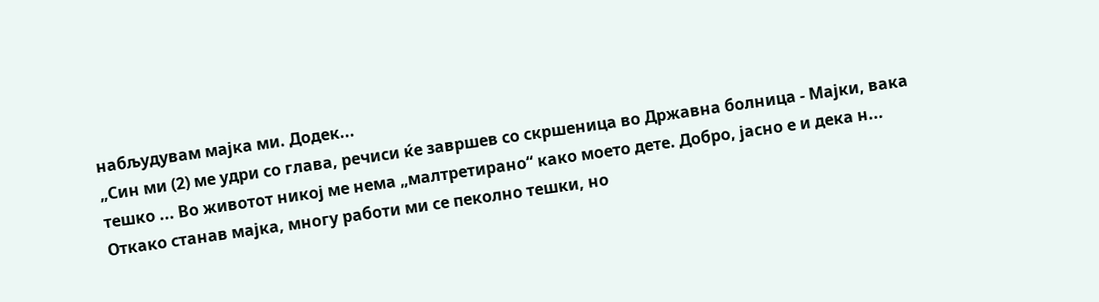набљудувам мајка ми. Додек...
„Син ми (2) ме удри со глава, речиси ќе завршев со скршеница во Државна болница - Мајки, вака тешко ... Во животот никој ме нема „малтретирано“ како моето дете. Добро, јасно е и дека н...
Откако станав мајка, многу работи ми се пеколно тешки, но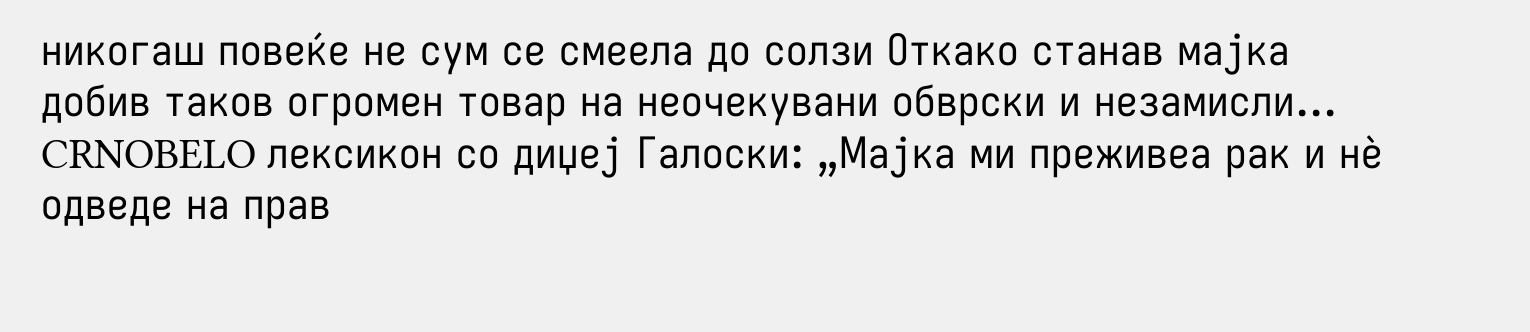никогаш повеќе не сум се смеела до солзи Откако станав мајка добив таков огромен товар на неочекувани обврски и незамисли...
CRNOBELO лексикон со диџеј Галоски: „Мајка ми преживеа рак и нè одведе на прав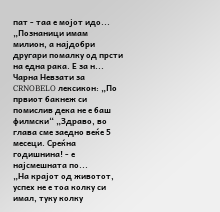пат - таа е мојот идо... „Познаници имам милион, а најдобри другари помалку од прсти на една рака. Е за н...
Чарна Невзати за CRNOBELO лексикон: „По првиот бакнеж си помислив дека не е баш филмски“ „Здраво, во глава сме заедно веќе 5 месеци. Среќна годишнина! - е најсмешната по...
„На крајот од животот, успех не е тоа колку си имал, туку колку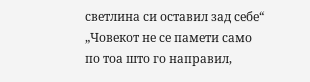светлина си оставил зад себе“ „Човекот не се памети само по тоа што го направил,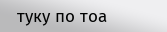туку по тоа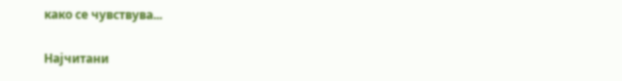како се чувствува...

Најчитани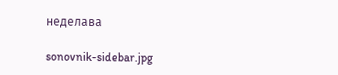неделава

sonovnik-sidebar.jpg